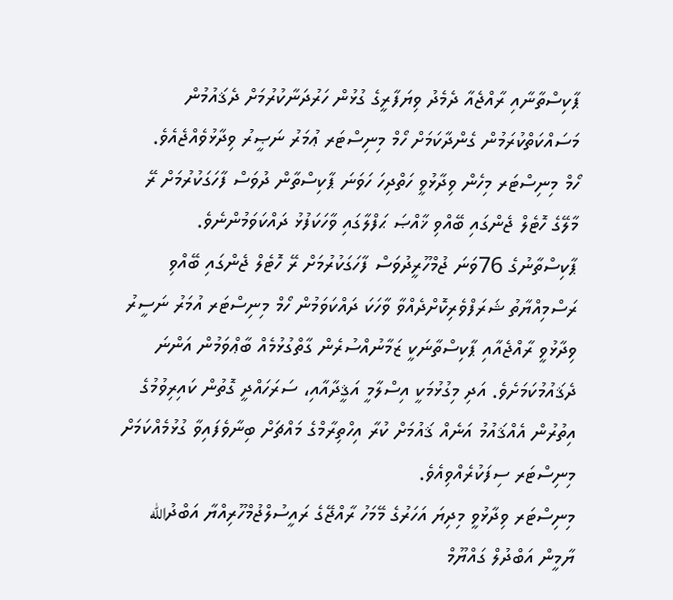ޕާކިސްތާނާއި ރާއްޖެއާ ދެމެދު ވިޔަފާރީގެ ގުޅުން ހަރުދަނާކުރުމަށް ދެޤައުމުން މަސައްކަތްކުރަމުން ގެންދާކަމަށް ހޯމް މިނިސްޓަރ ޢުމަރު ނަޞީރު ވިދާޅުވެއްޖެއެވެ.
ހޯމް މިނިސްޓަރ މިހެން ވިދާޅުވީ ހަތްދިހަ ހަވަނަ ޕާކިސްތާން ދުވަސް ފާހަގަކުރުމަށް ރޭ މާލޭގެ ހޮޓެލް ޖެންގައި ބޭއްވި ޚާއްޞަ ޙަފްލާގައި ވާހަކަފުޅު ދައްކަވަމުންނެވެ.
ޕާކިސްތާނުގެ 76ވަނަ ޖުމްހޫރީދުވަސް ފާހަގަކުރުމަށް ރޭ ހޮޓެލް ޖެންގައި ބޭއްވި ރަސްމިއްޔާތު ޝަރަފްވެރިކޮށްދެއްވާ ވާހަކަ ދައްކަވަމުން ހޯމް މިނިސްޓަރ އުމަރު ނަސީރު ވިދާޅުވީ ރާއްޖެއާއި ޕާކިސްތާނަކީ ޒަމާނުއްސުރެން ގާތްގުޅުމެއް ބާޢްވަމުން އަންނަ ދެޤައުމުކަމަށެވެ. އަދި މިގުޅުމަކީ އިސްލާމީ އަޤީދާއާއި، ސަރަހައްދީ ގޮތުން ކައިރިވުމުގެ އިތުރުން އެއްޤައުމު އަނެއް ޤައުމަށް ކުރާ އިހްތިރާމްގެ މައްޗަށް ބިނާވެފައިވާ ގުޅުމެއްކަމަށް މިނިސްޓަރ ސިފަކުރެއްވިއެވެ.
މިނިސްޓަރ ވިދާޅުވީ މިދިޔަ އަހަރުގެ މޭމަހު ރާއްޖޭގެ ރައީސުލްޖުމްހޫރިއްޔާ އަބްދުالله ޔާމީން އަބްދުލް ގައްޔޫމް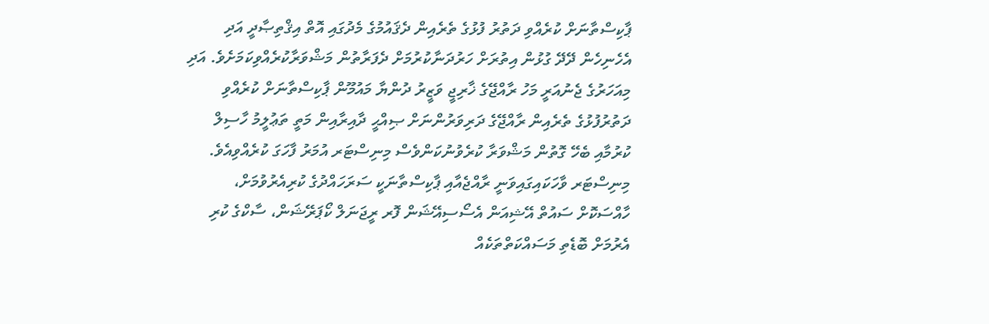ޕާކިސްތާނަށް ކުރެއްވި ދަތުރު ފުޅުގެ ތެރެއިން ދެޤައުމުގެ މެދުގައި އޮތް އިޤްތިޞާދީ އަދި އެހެނިހެން ދޭދޭ ގުޅުން އިތުރަށް ހަރުދަނާކުރުމަށް ދެފަރާތުން މަޝްވަރާކުރެއްވިކަމަށެވެ. އަދި މިއަހަރުގެ ޖެނުއަރީ މަހު ރާއްޖޭގެ ޚާރިޖީ ވަޒީރު ދުންޔާ މައުމޫން ޕާކިސްތާނަށް ކުރެއްވި ދަތުރުފުޅުގެ ތެރެއިން ރާއްޖޭގެ ދަރިވަރުންނަށް ޞިއްޙީ ދާއިރާއިން މަތީ ތަޢުލީމު ހާސިލް ކުރުމާއި ބެހޭ ގޮތުން މަޝްވަރާ ކުރެވުނުކަންވެސް މިނިސްޓަރ އުމަރު ފާހަގަ ކުރެއްވިއެވެ.
މިނިސްޓަރ ވާހަކައިގައިވަނީ ރާއްޖެއާއި ޕާކިސްތާނަކީ ސަރަހައްދުގެ ކުރިއެރުވުމަށް، ހާއްސަކޮށް ސައުތް އޭޝިއަން އެސޯސިއޭޝަން ފޮރ ރީޖަނަލް ކޯޕަރޭޝަން، ސާކްގެ ކުރި އެރުމަށް ބޮޑެތި މަސައްކަތްތަކެއް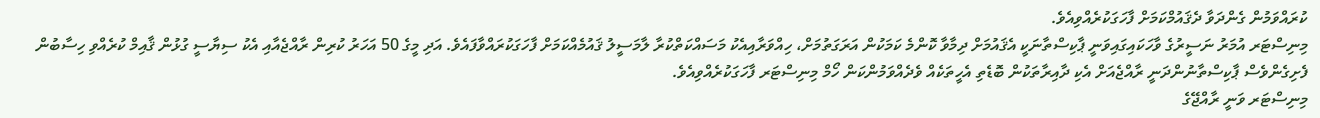ކުރައްވަމުން ގެންދަވާ ދެޤައުމްކަމަށް ފާހަގަކުރެއްވިއެވެ.
މިނިސްޓަރ އުމަރު ނަސީރުގެ ވާހަކައިގައިވަނީ ޕާކިސްތާނަކީ އެޤައުމަށް ދިމާވާ ކޮންމެ ކަމަކުން އަރަގަތުމަށް، ހިއްވަރާއިއެކު މަސައްކަތްކުރާ ލާމަސީލު ޤައުމެއްކަމަށް ފާހަގަކުރައްވާފައެވެ. އަދި މީގެ 50 އަހަރު ކުރިން ރާއްޖެއާއި އެކު ސިޔާސީ ގުޅުން ޤާއިމް ކުރެއްވި ހިސާބުން ފެށިގެންވެސް ޕާކިސްތާނުންދަނީ ރާއްޖެއަށް އެކި ދާއިރާތަކުން ބޮޑެތި އެހީތަކެއް ވެދެއްވަމުންކަން ހޯމް މިނިސްޓަރ ފާހަގަކުރެއްވިއެވެ.
މިނިސްޓަރ ވަނީ ރާއްޖޭގެ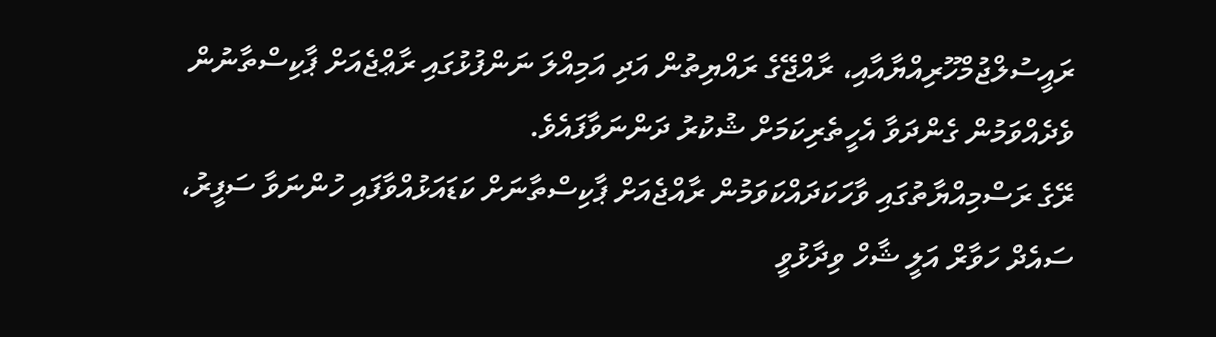ރައީސުލްޖުމްހޫރިއްޔާއާއި، ރާއްޖޭގެ ރައްޔިތުން އަދި އަމިއްލަ ނަންފުޅުގައި ރާޢްޖެއަށް ޕާކިސްތާނުން ވެދެއްވަމުން ގެންދަވާ އެހީތެރިކަމަށް ޝުކުރު ދަންނަވާފައެވެ.
ރޭގެ ރަސްމިއްޔާތުގައި ވާހަކަދައްކަވަމުން ރާއްޖެއަށް ޕާކިސްތާނަށް ކަޑައަޅުއްވާފައި ހުންނަވާ ސަފީރު، ސައެދް ހަވާރް އަލީ ޝާހް ވިދާޅުވީ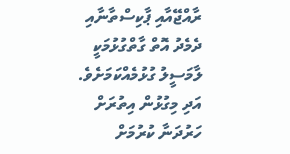ރާއްޖޭއާއި ޕާކިސްތާނާއި ދެމެދު އޮތް ގާތްގުޅުމަކީ ލާމަސީލު ގުޅުމެއްކަމަށެވެ. އަދި މިގުޅުން އިތުރަށް ހަރުދަނާ ކުރުމަށް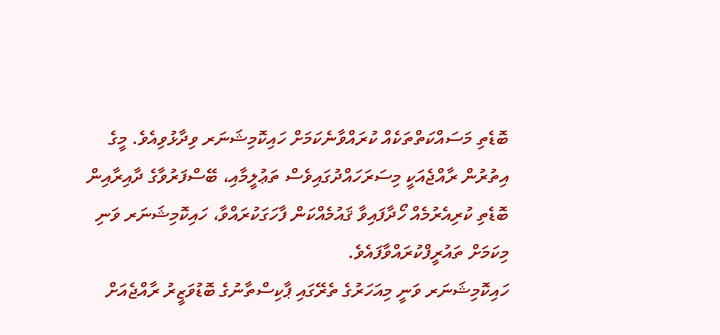ބޮޑެތި މަސައްކަތްތަކެއް ކުރައްވާނެކަމަށް ހައިކޮމިޝަނަރ ވިދާޅުވިއެވެ. މީގެ އިތުރުން ރާއްޖެއަކީ މިސަރަހައްދުގައިވެސް ތަޢުލީމާއި، ބޭސްފަރުވާގެ ދާއިރާއިން ބޮޑެތި ކުރިއެރުމެއް ހޯދާފައިވާ ޤައުމެއްކަން ފާހަގަކުރައްވާ، ހައިކޮމިޝަނަރ ވަނި މިކަމަށް ތައުރީފްކުރައްވާފައެވެ.
ހައިކޮމިޝަނަރ ވަނީ މިއަހަރުގެ ތެރޭގައި ޕާކިސްތާނުގެ ބޮޑުވަޒީރު ރާއްޖެއަށް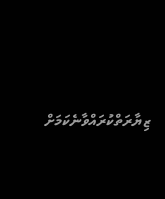ޒިޔާރަތްކުރައްވާނެކަމަށް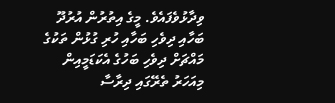ވިދާޅުވެފައެވެ. މީގެ އިތުރުން އުރުދޫ ބަހާއި ދިވެހި ބަހާއި ހުރި ގުޅުން ތަކުގެ މައްޗަށް ދިވެހި ބަހުގެ އެކަޑަމީއިން މިއަހަރު ތެރޭގައި ދިރާސާ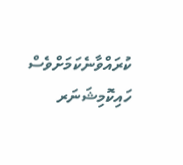ކުރައްވާނެކަމަށްވެސް ހައިކޮމިޝަނަރ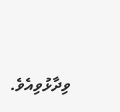ވިދާޅުވިއެވެ.